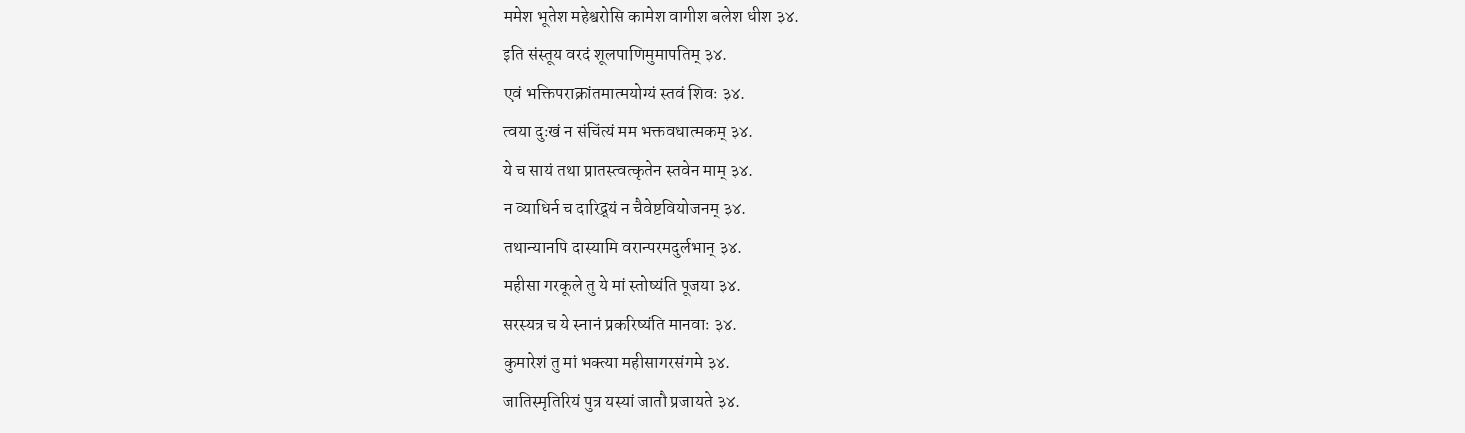ममेश भूतेश महेश्वरोसि कामेश वागीश बलेश धीश ३४.
इति संस्तूय वरदं शूलपाणिमुमापतिम् ३४.
एवं भक्तिपराक्रांतमात्मयोग्यं स्तवं शिवः ३४.
त्वया दुःखं न संचिंत्यं मम भक्तवधात्मकम् ३४.
ये च सायं तथा प्रातस्त्वत्कृतेन स्तवेन माम् ३४.
न व्याधिर्न च दारिद्र्यं न चैवेष्टवियोजनम् ३४.
तथान्यानपि दास्यामि वरान्परमदुर्लभान् ३४.
महीसा गरकूले तु ये मां स्तोष्यंति पूजया ३४.
सरस्यत्र च ये स्नानं प्रकरिष्यंति मानवाः ३४.
कुमारेशं तु मां भक्त्या महीसागरसंगमे ३४.
जातिस्मृतिरियं पुत्र यस्यां जातौ प्रजायते ३४.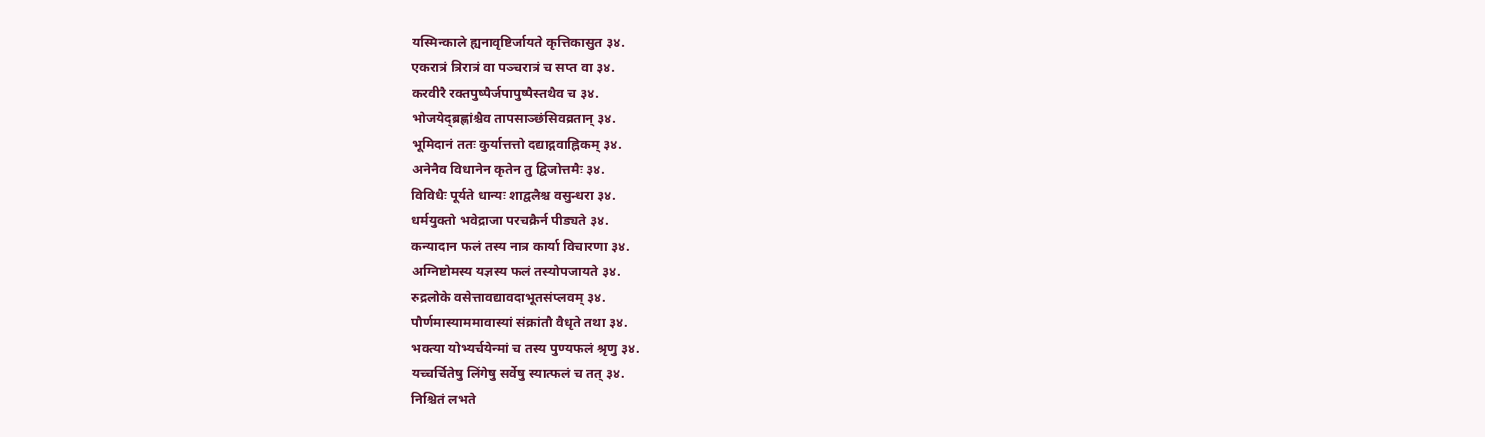यस्मिन्काले ह्यनावृष्टिर्जायते कृत्तिकासुत ३४.
एकरात्रं त्रिरात्रं वा पञ्चरात्रं च सप्त वा ३४.
करवीरै रक्तपुष्पैर्जपापुष्पैस्तथैव च ३४.
भोजयेद्ब्रह्णांश्चैव तापसाञ्छंसिवव्रतान् ३४.
भूमिदानं ततः कुर्यात्तत्तो दद्याद्गवाह्निकम् ३४.
अनेनैव विधानेन कृतेन तु द्विजोत्तमैः ३४.
विविधैः पूर्यते धान्यः शाद्वलैश्च वसुन्धरा ३४.
धर्मयुक्तो भवेद्राजा परचक्रैर्न पीड्यते ३४.
कन्यादान फलं तस्य नात्र कार्या विचारणा ३४.
अग्निष्टोमस्य यज्ञस्य फलं तस्योपजायते ३४.
रुद्रलोके वसेत्तावद्यावदाभूतसंप्लवम् ३४.
पौर्णमास्याममावास्यां संक्रांतौ वैधृते तथा ३४.
भक्त्या योभ्यर्चयेन्मां च तस्य पुण्यफलं श्रृणु ३४.
यच्चर्चितेषु लिंगेषु सर्वेषु स्यात्फलं च तत् ३४.
निश्चितं लभते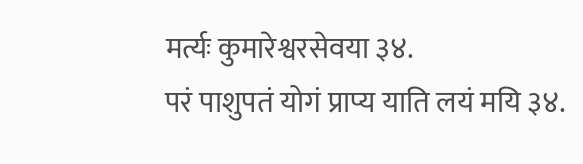मर्त्यः कुमारेश्वरसेवया ३४.
परं पाशुपतं योगं प्राप्य याति लयं मयि ३४.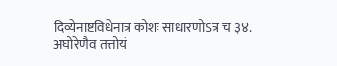दिव्येनाष्टविधेनात्र कोशः साधारणोऽत्र च ३४.
अघोरेणैव तत्तोयं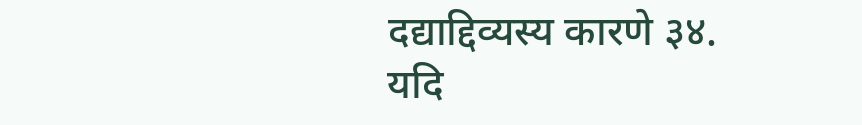दद्याद्दिव्यस्य कारणे ३४.
यदि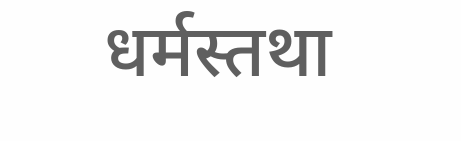धर्मस्तथा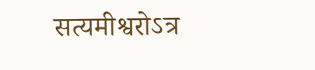सत्यमीश्वरोऽत्र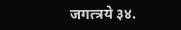जगत्त्रये ३४.